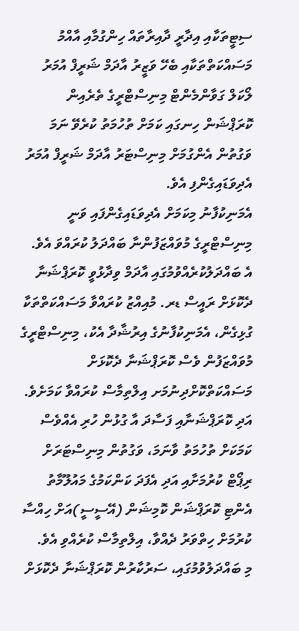ސިޓީތަކާއި އިދާރީ ދާއިރާތައް ހިންގުމާއި އާއްމު މަސައްކަތްތަކާއި ބެހޭ ވަޒީރު އާދަމް ޝަރީފް އުމަރު
ލޯކަލް ގަވާންމެންޓް މިނިސްޓްރީގެ ތެރެއިން ކޮރަޕްޝަން ހިނގައި ކަމަށް ތުހުމަތު ކުރެވޭ ނަމަ ވަގުތުން އެންގުމަށް މިނިސްޓަރު އާދަމް ޝަރީފް އުމަރު އެދިވަޑައިގެންފި އެވެ.
އެމަނިކުފާނު މިކަމަށް އެދިވަޑައިގެންފައި ވަނީ މިނިސްޓްރީގެ މުވައްޒަފުންނާ ބައްދަލު ކުރައްވަ އެވެ.
އެ ބައްދަލުކުރެއްވުމުގައި އާދަމް ވިދާޅުވީ ކޮރަޕްޝަނާ ދެކޮޅަށް ރައީސް ޑރ. މުއިއްޒު ކުރައްވާ މަސައްކަތްތަކާ ގުޅިގެން، އެމަނިކުފާނުގެ އިރުޝާދާ އެކު، މިނިސްޓްރީގެ މުވައްޒަފުން ވެސް ކޮރަޕްޝަނާ ދެކޮޅަށް މަސައްކަތްކޮށްދިނުމަށ އިލްތިމާސް ކުރައްވާ ކަމަށެވެ. އަދި ކޮރަޕްޝަނާއި ފަސާދަ އާ ގުޅުން ހުރި އެއްވެސް ކަމަކަށް ތުހުމަތު ވާނަމަ، ވަގުތުން މިނިސްޓަރަށް ރިޕޯޓް ކުރުމަށާއި އަދި އެފަދަ ކަންކަމުގެ މައުލޫމާތު އެންޓި ކޮރަޕްޝަން ކޮމިޝަން (އޭސީސީ)އަށް ހިއްސާ ކުރުމަށް ހިތްވަރު ދެއްވާ، އިލްތިމާސް ކުރެއްވި އެވެ.
މި ބައްދަލުވުމުގައި، ސަރުކާރުން ކޮރަޕްޝަނާ ދެކޮޅަށް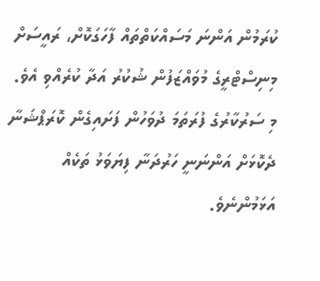ކުރަމުން އަންނަ މަސައްކަތްތައް ފާހަގަކޮށް، ރައީސަށް މިނިސްޓްރީގެ މުވައްޒަފުން ޝުކުރު އަދާ ކުރެއްވި އެވެ.
މި ސަރުކާރުގެ ފުރަތަމަ ދުވަހުން ފަށައިގެން ކޮރަޕްޝަނާ ދެކޮޅަށް އަންނަނީ ހަރުދަނާ ފިޔަވަޅު ތަކެއް އަޅަމުންނެވެ.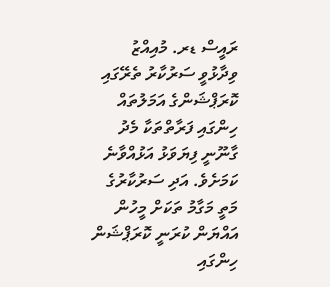ރައީސް ޑރ. މުއިއްޒު ވިދާޅުވީ ސަރުކާރު ތެރޭގައި ކޮރަޕްޝަންގެ އަމަލުތައް ހިންގައި ފަރާތްތަކާ މެދު ގާނޫނީ ފިޔަވަޅު އަޅުއްވާނެ ކަމަށެވެ. އަދި ސަރުކާރުގެ މަތީ މަގާމު ތަކަށް މީހުން އައްޔަން ކުރަނީ ކޮރަޕްޝަން ހިންގައި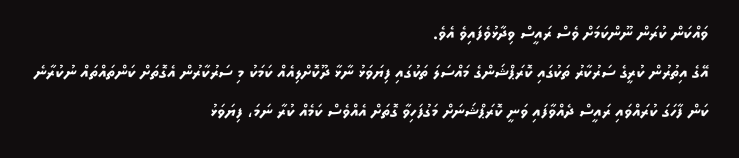ވައްކަން ކުރަން ނޫންކަމަށް ވެސް ރައީސް ވިދާޅުވެފައިވެ އެވެ.
އޭގެ އިތުރުން ކުރީގެ ސަރުކާރު ތަކުގައި ކޮރަޕްޝަންގެ މައްސަލަ ތަކުގައި ފިޔަވަޅު ނާޅާ ދޫކޮށްލިއެއް ކަމަކު މި ސަރުކާރުން އެގޮތަށް ކަންތައްތައް ނުކުރާނެ ކަން ފާހަގަ ކުރައްވައި ރައީސް ދެއްވާފައި ވަނީ ކޮރަޕްޝަނަށް މަގުފަހިވާ ގޮތަށް އެއްވެސް ކަމެއް ކުރާ ނަމަ، ފިޔަވަޅު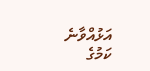އަޅުއްވާނެ ކަމުގެ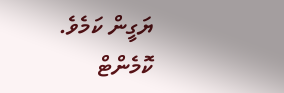ޔަގީން ކަމެވެ.
ކޮމެންޓް